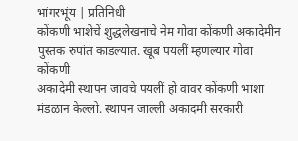भांगरभूंय | प्रतिनिधी
कोंकणी भाशेचें शुद्धलेखनाचे नेम गोवा कोंकणी अकादेमीन पुस्तक रुपांत काडल्यात. खूब पयलीं म्हणल्यार गोवा कोंकणी
अकादेमी स्थापन जावचे पयलीं हो वावर कोंकणी भाशा मंडळान केल्लो. स्थापन जाल्ली अकादमी सरकारी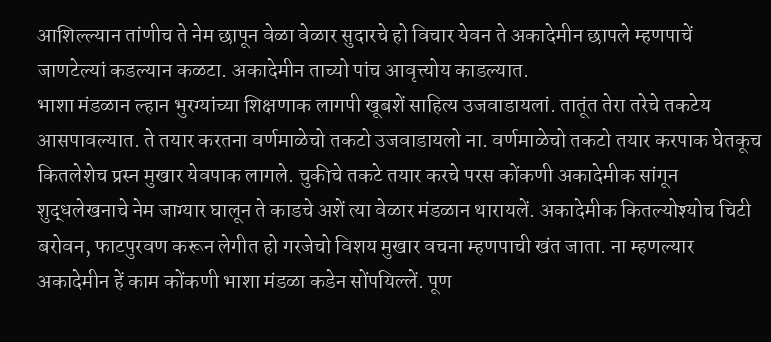आशिल्ल्यान तांणीच ते नेम छापून वेळा वेळार सुदारचे हो विचार येवन ते अकादेमीन छापले म्हणपाचें जाणटेल्यां कडल्यान कळटा. अकादेमीन ताच्यो पांच आवृत्त्योय काडल्यात.
भाशा मंडळान ल्हान भुरग्यांच्या शिक्षणाक लागपी खूबशें साहित्य उजवाडायलां. तातूंत तेरा तरेचे तकटेय आसपावल्यात. ते तयार करतना वर्णमाळेचो तकटो उजवाडायलो ना. वर्णमाळेचो तकटो तयार करपाक घेतकूच कितलेशेच प्रस्न मुखार येवपाक लागले. चुकीचे तकटे तयार करचे परस कोंकणी अकादेमीक सांगून शुद्धलेखनाचे नेम जाग्यार घालून ते काडचे अशें त्या वेळार मंडळान थारायलें. अकादेमीक कितल्योश्योच चिटी बरोवन, फाटपुरवण करून लेगीत हो गरजेचो विशय मुखार वचना म्हणपाची खंत जाता. ना म्हणल्यार अकादेमीन हें काम कोंकणी भाशा मंडळा कडेन सोंपयिल्लें. पूण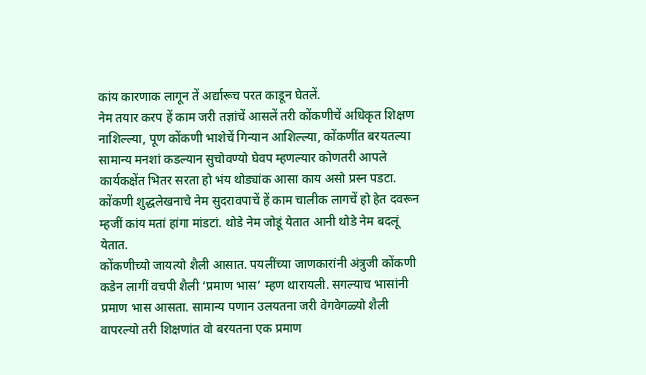कांय कारणाक लागून तें अर्द्यारूच परत काडून घेतलें.
नेम तयार करप हें काम जरी तज्ञांचें आसलें तरी कोंकणीचें अधिकृत शिक्षण नाशिल्ल्या, पूण कोंकणी भाशेचें गिन्यान आशिल्ल्या, कोंकणींत बरयतल्या सामान्य मनशां कडल्यान सुचोवण्यो घेवप म्हणल्यार कोणतरी आपले कार्यकक्षेंत भितर सरता हो भंय थोड्यांक आसा काय असो प्रस्न पडटा.
कोंकणी शुद्धलेखनाचे नेम सुदरावपाचें हें काम चालीक लागचें हो हेत दवरून म्हजीं कांय मतां हांगा मांडटां. थोडे नेम जोडूं येतात आनी थोडे नेम बदलूं येतात.
कोंकणीच्यो जायत्यो शैली आसात. पयलींच्या जाणकारांनी अंत्रुजी कोंकणी कडेन लागीं वचपी शैली ‘प्रमाण भास’ म्हण थारायली. सगल्याच भासांनी प्रमाण भास आसता. सामान्य पणान उलयतना जरी वेगवेगळ्यो शैली वापरल्यो तरी शिक्षणांत वो बरयतना एक प्रमाण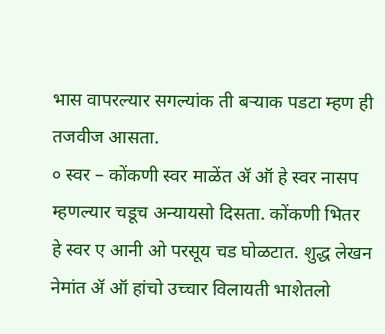भास वापरल्यार सगल्यांक ती बऱ्याक पडटा म्हण ही तजवीज आसता.
० स्वर – कोंकणी स्वर माळेंत ॲ ऑ हे स्वर नासप म्हणल्यार चडूच अन्यायसो दिसता. कोंकणी भितर हे स्वर ए आनी ओ परसूय चड घोळटात. शुद्ध लेखन नेमांत ॲ ऑ हांचो उच्चार विलायती भाशेतलो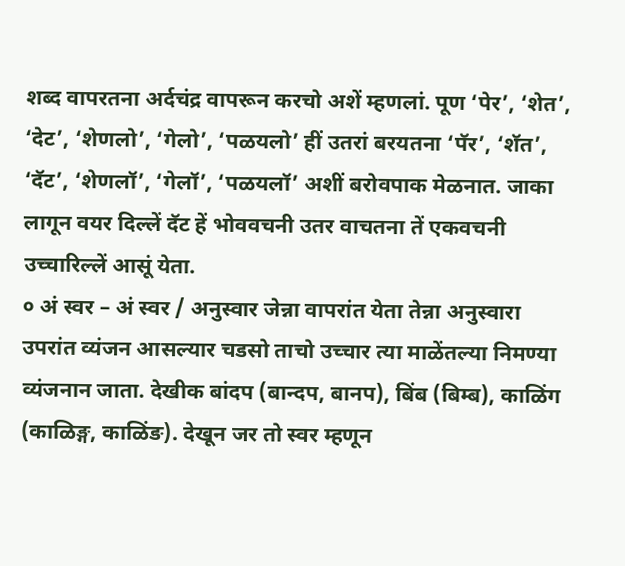शब्द वापरतना अर्दचंद्र वापरून करचो अशें म्हणलां. पूण ‘पेर’, ‘शेत’, ‘देट’, ‘शेणलो’, ‘गेलो’, ‘पळयलो’ हीं उतरां बरयतना ‘पॅर’, ‘शॅत’, ‘दॅट’, ‘शेणलॉ’, ‘गेलॉ’, ‘पळयलॉ’ अशीं बरोवपाक मेळनात. जाका लागून वयर दिल्लें दॅट हें भोववचनी उतर वाचतना तें एकवचनी उच्चारिल्लें आसूं येता.
० अं स्वर – अं स्वर / अनुस्वार जेन्ना वापरांत येता तेन्ना अनुस्वारा उपरांत व्यंजन आसल्यार चडसो ताचो उच्चार त्या माळेंतल्या निमण्या व्यंजनान जाता. देखीक बांदप (बान्दप, बानप), बिंब (बिम्ब), काळिंग (काळिङ्ग, काळिंङ). देखून जर तो स्वर म्हणून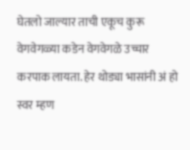घेतलो जाल्यार ताची एकूच कुरू वेगवेगळ्या कडेन वेगवेगळे उच्चार करपाक लायता. हेर थोड्या भासांनी अं हो स्वर म्हण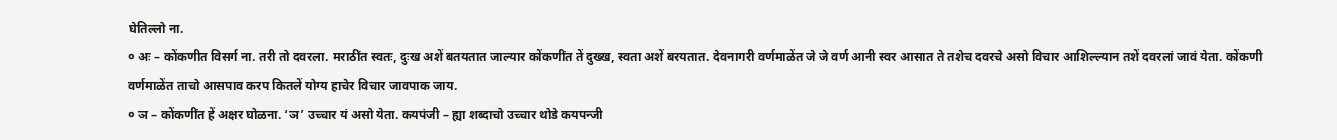घेतिल्लो ना.
० अः – कोंकणीत विसर्ग ना. तरी तो दवरला. मराठींत स्वतः, दुःख अशें बतयतात जाल्यार कोंकणींत तें दुख्ख, स्वता अशें बरयतात. देवनागरी वर्णमाळेंत जे जे वर्ण आनी स्वर आसात ते तशेच दवरचे असो विचार आशिल्ल्यान तशें दवरलां जावं येता. कोंकणी वर्णमाळेंत ताचो आसपाव करप कितलें योग्य हाचेर विचार जावपाक जाय.
० ञ – कोंकणींत हें अक्षर घोळना. ‘ञ’ उच्चार यं असो येता. कयपंजी – ह्या शब्दाचो उच्चार थोडे कयपन्जी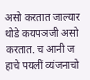असो करतात जाल्यार थोडे कयपञजी असो करतात. च आनी ज हाचे पयलीं व्यंजनाचो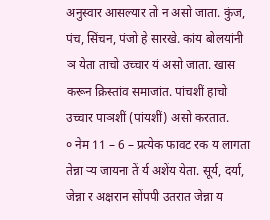अनुस्वार आसल्यार तो न असो जाता. कुंज, पंच, सिंचन, पंजो हे सारखे. कांय बोलयांनी ञ येता ताचो उच्चार यं असो जाता. खास करून क्रिस्तांव समाजांत. पांचशीं हाचो उच्चार पाञशीं (पांयशीं) असो करतात.
० नेम 11 – 6 – प्रत्येक फावट रक य लागता तेन्ना ऱ्य जायना तें र्य अशेंय येता. सूर्य, दर्या, जेन्ना र अक्षरान सोंपपी उतरात जेन्ना य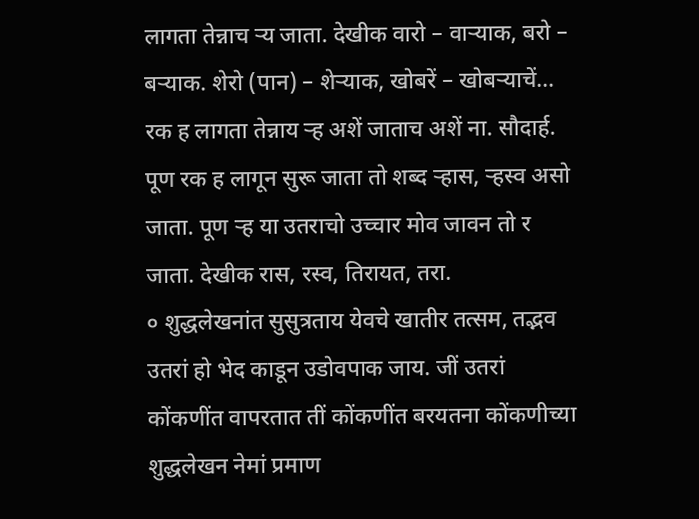लागता तेन्नाच ऱ्य जाता. देखीक वारो – वाऱ्याक, बरो – बऱ्याक. शेरो (पान) – शेऱ्याक, खोबरें – खोबऱ्याचें…
रक ह लागता तेन्नाय ऱ्ह अशें जाताच अशें ना. सौदार्ह. पूण रक ह लागून सुरू जाता तो शब्द ऱ्हास, ऱ्हस्व असो जाता. पूण ऱ्ह या उतराचो उच्चार मोव जावन तो र जाता. देखीक रास, रस्व, तिरायत, तरा.
० शुद्धलेखनांत सुसुत्रताय येवचे खातीर तत्सम, तद्भव उतरां हो भेद काडून उडोवपाक जाय. जीं उतरां कोंकणींत वापरतात तीं कोंकणींत बरयतना कोंकणीच्या शुद्धलेखन नेमां प्रमाण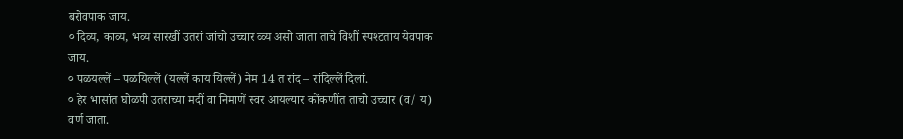बरोवपाक जाय.
० दिव्य, काव्य, भव्य सारखीं उतरां जांचो उच्चार व्व्य असो जाता ताचे विशीं स्पश्टताय येवपाक जाय.
० पळयल्लें – पळयिल्लें (यल्लें काय यिल्लें) नेम 14 त रांद – रांदिल्लें दिलां.
० हेर भासांत घोळपी उतराच्या मदीं वा निमाणें स्वर आयल्यार कोंकणींत ताचो उच्चार (व/ य) वर्ण जाता.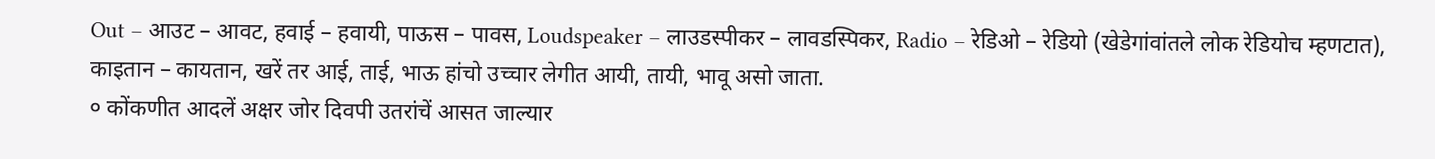Out – आउट – आवट, हवाई – हवायी, पाऊस – पावस, Loudspeaker – लाउडस्पीकर – लावडस्पिकर, Radio – रेडिओ – रेडियो (खेडेगांवांतले लोक रेडियोच म्हणटात), काइतान – कायतान, खरें तर आई, ताई, भाऊ हांचो उच्चार लेगीत आयी, तायी, भावू असो जाता.
० कोंकणीत आदलें अक्षर जोर दिवपी उतरांचें आसत जाल्यार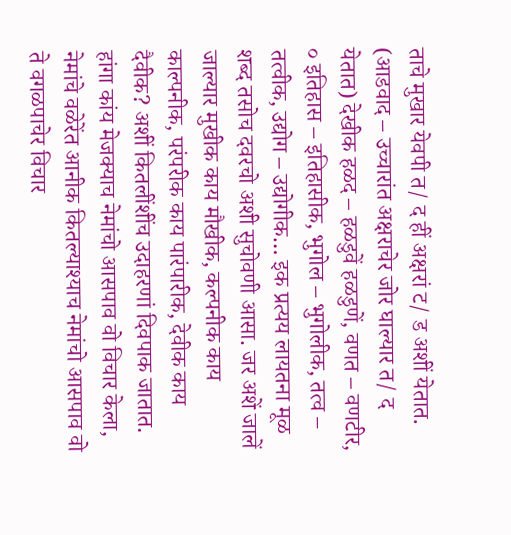ताचे मुखार येवपी त/ द हीं अक्षरां ट/ ड अशीं येतात. (आडवाद – उच्चारांत अक्षराचेर जोर घाल्यार त/ द येतात) देखीक हळद – हळडुवें हळडुणें, वणत – वणटीर,
० इतिहास – इतिहासीक, भुगोल – भुगोलीक, तत्व – तत्वीक, उद्योग – उद्योगीक… इक प्रत्यय लायतना मूळ शब्द तसोच दवरचो अशी सुचोवणी आसा. जर अशें जालें जाल्यार मुखीक काय मौखीक, कल्पनीक काय काल्पनीक, परंपरीक काय पारंपारीक, देवीक काय दैवीक? अशीं कितलींशींच उदाहरणां दिवपाक जातात.
हांगा कांय मेजक्याच नेमांचो आसपाव वो विचार केला, नेमांचे वळेरेंत आनीक कितल्याश्याच नेमांचो आसपाव वो ते वगळपाचेर विचार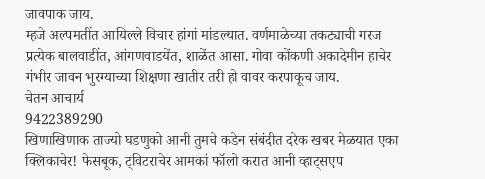जावपाक जाय.
म्हजे अल्पमतींत आयिल्ले विचार हांगां मांडल्यात. वर्णमाळेच्या तकट्याची गरज प्रत्येक बालवाडींत, आंगणवाडयेंत, शाळेंत आसा. गोवा कोंकणी अकादेमीन हाचेर गंभीर जावन भुरग्याच्या शिक्षणा खातीर तरी हो वावर करपाकूच जाय.
चेतन आचार्य
9422389290
खिणाखिणाक ताज्यो घडणुको आनी तुमचे कडेन संबंदीत दरेक खबर मेळयात एका क्लिकाचेर! फेसबूक, ट्विटराचेर आमकां फॉलो करात आनी व्हाट्सएप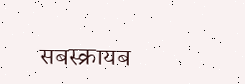सबस्क्रायब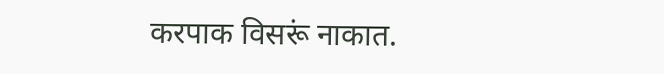करपाक विसरूं नाकात.